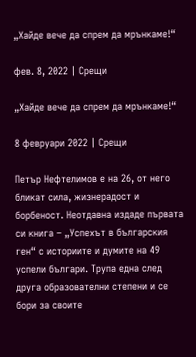„Хайде вече да спрем да мрънкаме!“

фев. 8, 2022 | Срещи

„Хайде вече да спрем да мрънкаме!“

8 февруари 2022 | Срещи

Петър Нефтелимов е на 26, от него бликат сила, жизнерадост и борбеност. Неотдавна издаде първата си книга – „Успехът в българския ген“ с историите и думите на 49 успели българи. Трупа една след друга образователни степени и се бори за своите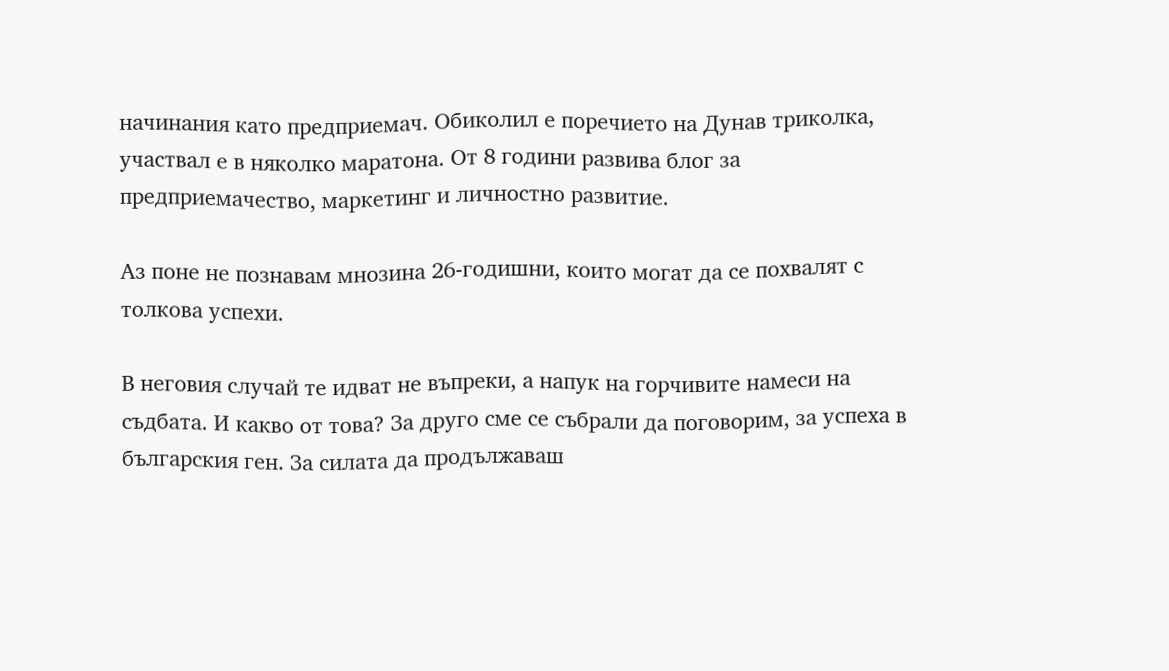начинания като предприемач. Обиколил е поречието на Дунав триколка, участвал е в няколко маратона. От 8 години развива блог за предприемачество, маркетинг и личностно развитие.

Аз поне не познавам мнозина 26-годишни, които могат да се похвалят с толкова успехи.

В неговия случай те идват не въпреки, а напук на горчивите намеси на съдбата. И какво от това? За друго сме се събрали да поговорим, за успеха в българския ген. За силата да продължаваш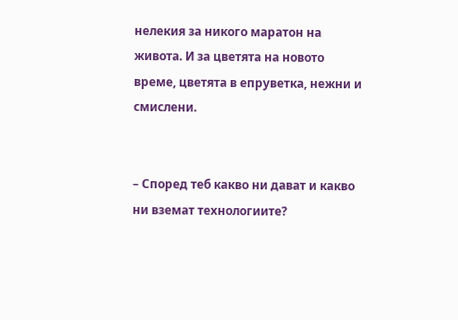нелекия за никого маратон на живота. И за цветята на новото време, цветята в епруветка, нежни и смислени.


– Според теб какво ни дават и какво ни вземат технологиите?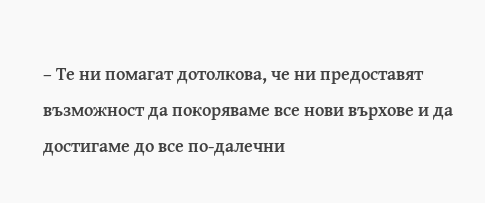– Те ни помагат дотолкова, че ни предоставят възможност да покоряваме все нови върхове и да достигаме до все по-далечни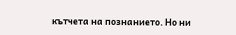кътчета на познанието. Но ни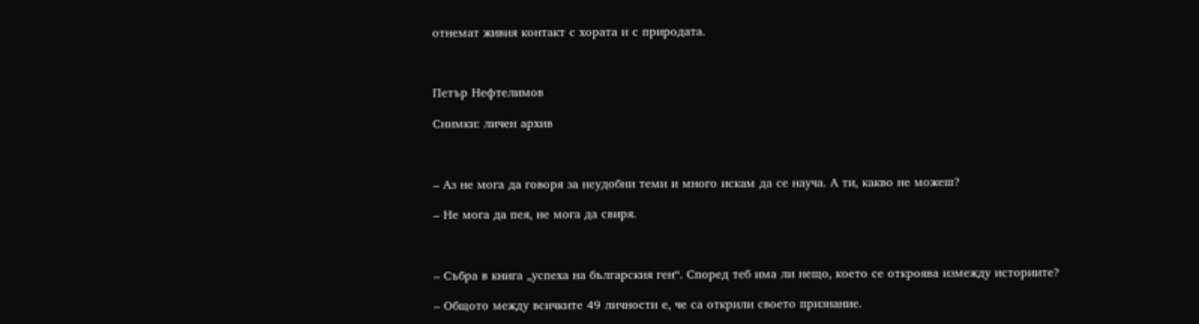отнемат живия контакт с хората и с природата.



Петър Нефтелимов

Снимки: личен архив



– Аз не мога да говоря за неудобни теми и много искам да се науча. А ти, какво не можеш?

– Не мога да пея, не мога да свиря.



– Събра в книга „успеха на българския ген“. Според теб има ли нещо, което се откроява измежду историите?

– Общото между всичките 49 личности е, че са открили своето признание.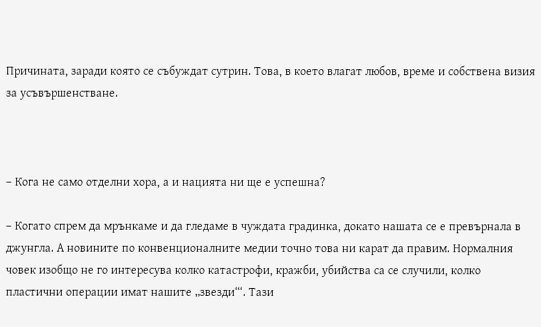Причината, заради която се събуждат сутрин. Това, в което влагат любов, време и собствена визия за усъвършенстване.



– Кога не само отделни хора, а и нацията ни ще е успешна?

– Когато спрем да мрънкаме и да гледаме в чуждата градинка, докато нашата се е превърнала в джунгла. А новините по конвенционалните медии точно това ни карат да правим. Нормалния човек изобщо не го интересува колко катастрофи, кражби, убийства са се случили, колко пластични операции имат нашите „звезди“‘. Тази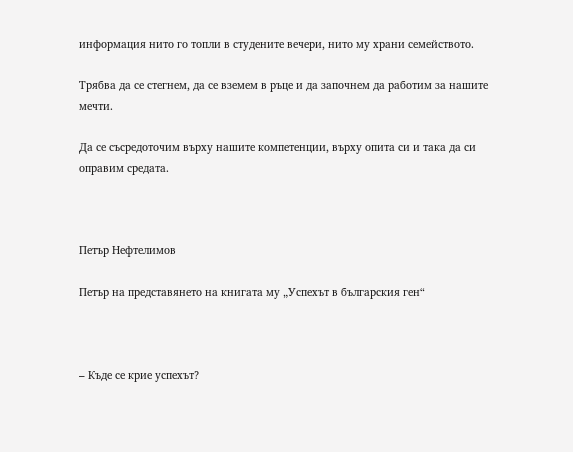информация нито го топли в студените вечери, нито му храни семейството.

Трябва да се стегнем, да се вземем в ръце и да започнем да работим за нашите мечти.

Да се съсредоточим върху нашите компетенции, върху опита си и така да си оправим средата.



Петър Нефтелимов

Петър на представянето на книгата му „Успехът в българския ген“



– Къде се крие успехът?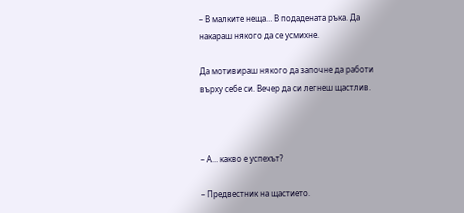– В малките неща… В подадената ръка. Да накараш някого да се усмихне.

Да мотивираш някого да започне да работи върху себе си. Вечер да си легнеш щастлив.



– А… какво е успехът?

– Предвестник на щастието.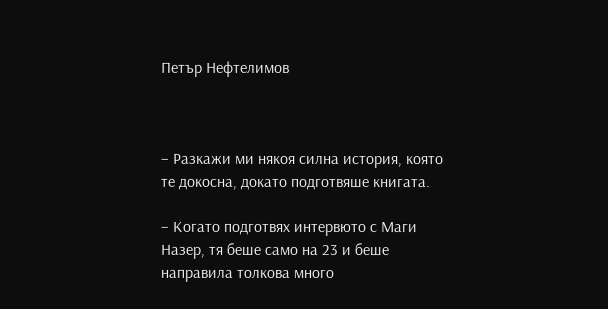Петър Нефтелимов



– Разкажи ми някоя силна история, която те докосна, докато подготвяше книгата.

– Когато подготвях интервюто с Маги Назер, тя беше само на 23 и беше направила толкова много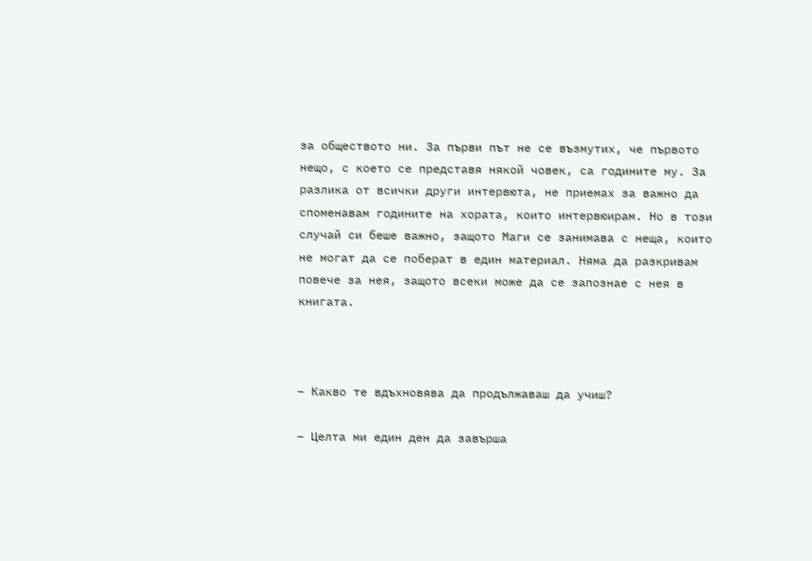за обществото ни. За първи път не се възмутих, че първото нещо, с което се представя някой човек, са годините му. За разлика от всички други интервюта, не приемах за важно да споменавам годините на хората, които интервюирам. Но в този случай си беше важно, защото Маги се занимава с неща, които не могат да се поберат в един материал. Няма да разкривам повече за нея, защото всеки може да се запознае с нея в книгата.



– Какво те вдъхновява да продължаваш да учиш?

– Целта ми един ден да завърша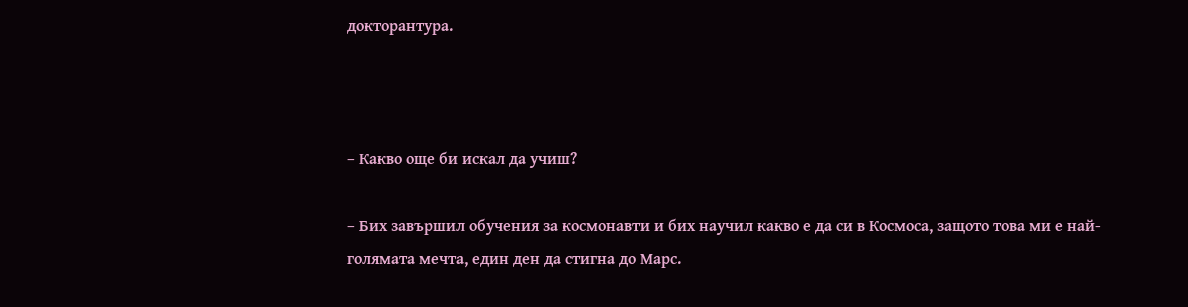докторантура.



– Какво още би искал да учиш?

– Бих завършил обучения за космонавти и бих научил какво е да си в Космоса, защото това ми е най-голямата мечта, един ден да стигна до Марс.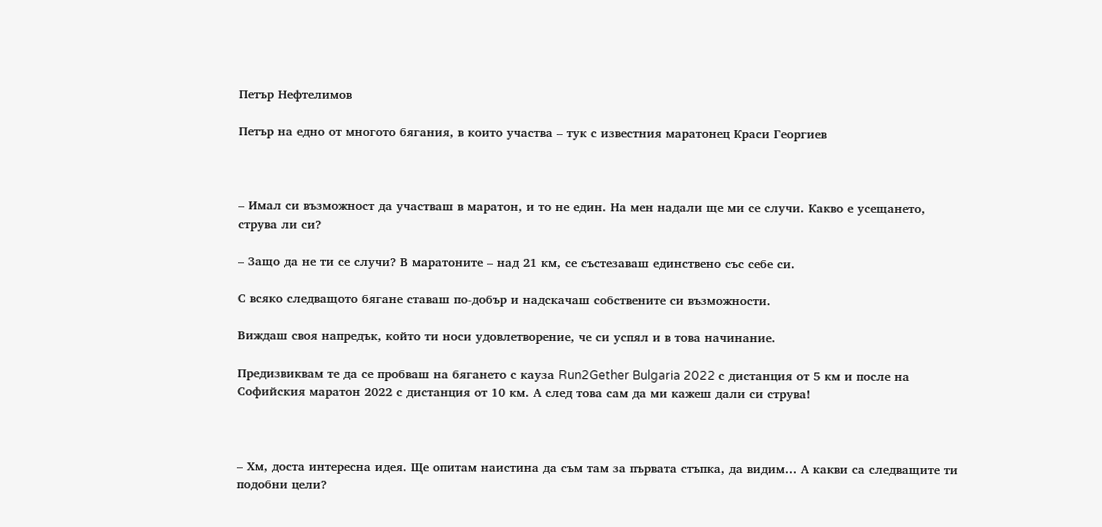Петър Нефтелимов

Петър на едно от многото бягания, в които участва – тук с известния маратонец Краси Георгиев



– Имал си възможност да участваш в маратон, и то не един. На мен надали ще ми се случи. Какво е усещането, струва ли си?

– Защо да не ти се случи? В маратоните – над 21 км, се състезаваш единствено със себе си.

С всяко следващото бягане ставаш по-добър и надскачаш собствените си възможности.

Виждаш своя напредък, който ти носи удовлетворение, че си успял и в това начинание.

Предизвиквам те да се пробваш на бягането с кауза Run2Gether Bulgaria 2022 с дистанция от 5 км и после на Софийския маратон 2022 с дистанция от 10 км. А след това сам да ми кажеш дали си струва!



– Хм, доста интересна идея. Ще опитам наистина да съм там за първата стъпка, да видим… А какви са следващите ти подобни цели?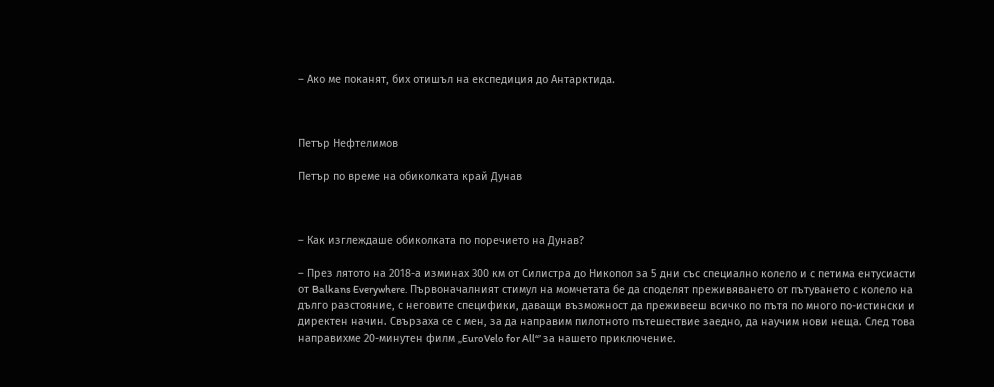– Ако ме поканят, бих отишъл на експедиция до Антарктида.



Петър Нефтелимов

Петър по време на обиколката край Дунав



– Как изглеждаше обиколката по поречието на Дунав?

– През лятото на 2018-а изминах 300 км от Силистра до Никопол за 5 дни със специално колело и с петима ентусиасти от Balkans Everywhere. Първоначалният стимул на момчетата бе да споделят преживяването от пътуването с колело на дълго разстояние, с неговите специфики, даващи възможност да преживееш всичко по пътя по много по-истински и директен начин. Свързаха се с мен, за да направим пилотното пътешествие заедно, да научим нови неща. След това направихме 20-минутен филм „EuroVelo for All“’ за нашето приключение.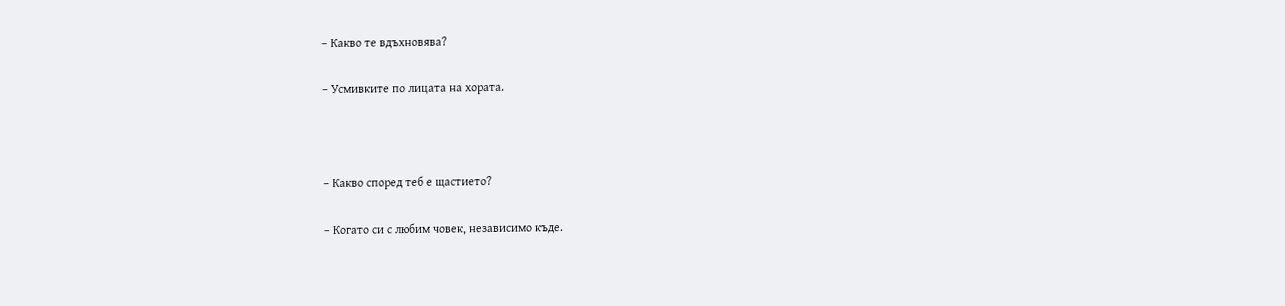– Какво те вдъхновява?

– Усмивките по лицата на хората.



– Какво според теб е щастието?

– Когато си с любим човек, независимо къде.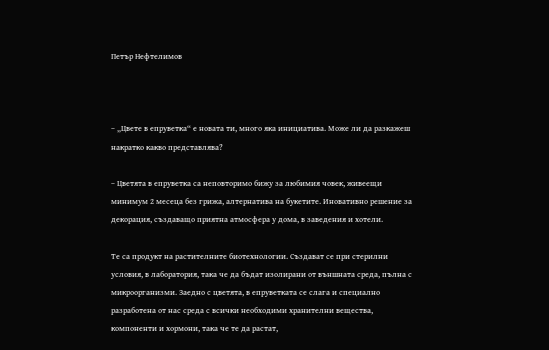Петър Нефтелимов



– „Цвете в епруветка“ е новата ти, много яка инициатива. Може ли да разкажеш накратко какво представлява?

– Цветята в епруветка са неповторимо бижу за любимия човек, живеещи минимум 2 месеца без грижа, алтернатива на букетите. Иновативно решение за декорация, създаващо приятна атмосфера у дома, в заведения и хотели.

Те са продукт на растителните биотехнологии. Създават се при стерилни условия, в лаборатория, така че да бъдат изолирани от външната среда, пълна с микроорганизми. Заедно с цветята, в епруветката се слага и специално разработена от нас среда с всички необходими хранителни вещества, компоненти и хормони, така че те да растат,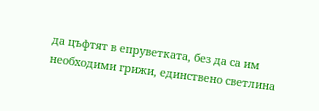да цъфтят в епруветката, без да са им необходими грижи, единствено светлина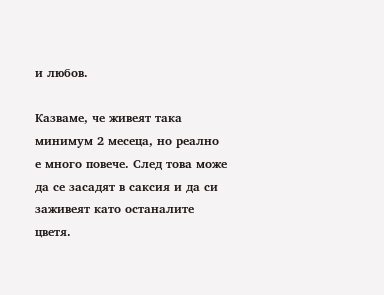и любов.

Казваме, че живеят така минимум 2 месеца, но реално е много повече. След това може да се засадят в саксия и да си заживеят като останалите цветя.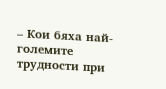– Кои бяха най-големите трудности при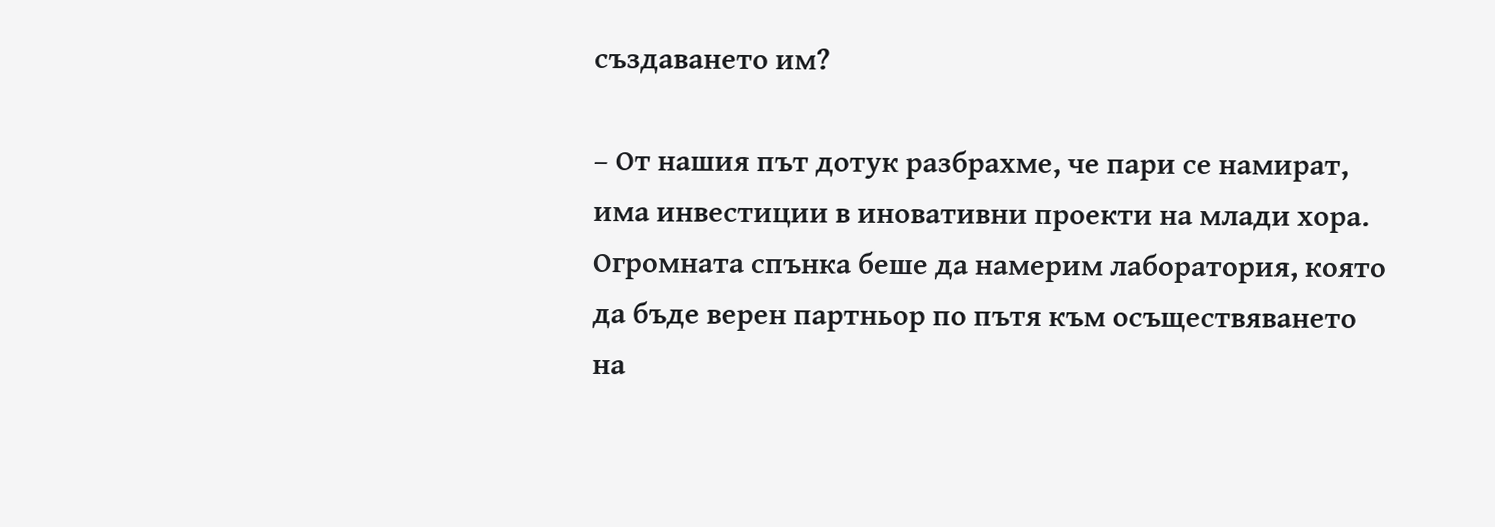създаването им?

– От нашия път дотук разбрахме, че пари се намират, има инвестиции в иновативни проекти на млади хора. Огромната спънка беше да намерим лаборатория, която да бъде верен партньор по пътя към осъществяването на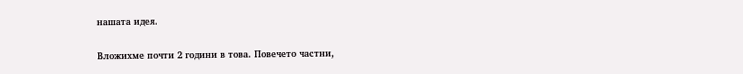нашата идея.

Вложихме почти 2 години в това. Повечето частни,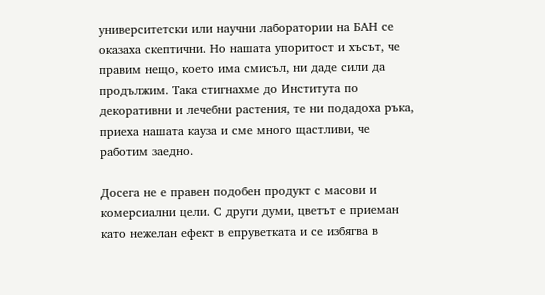университетски или научни лаборатории на БАН се оказаха скептични. Но нашата упоритост и хъсът, че правим нещо, което има смисъл, ни даде сили да продължим. Така стигнахме до Института по декоративни и лечебни растения, те ни подадоха ръка, приеха нашата кауза и сме много щастливи, че работим заедно.

Досега не е правен подобен продукт с масови и комерсиални цели. С други думи, цветът е приеман като нежелан ефект в епруветката и се избягва в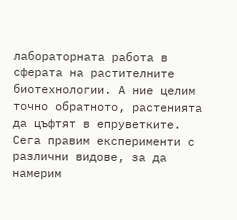лабораторната работа в сферата на растителните биотехнологии. А ние целим точно обратното, растенията да цъфтят в епруветките. Сега правим експерименти с различни видове, за да намерим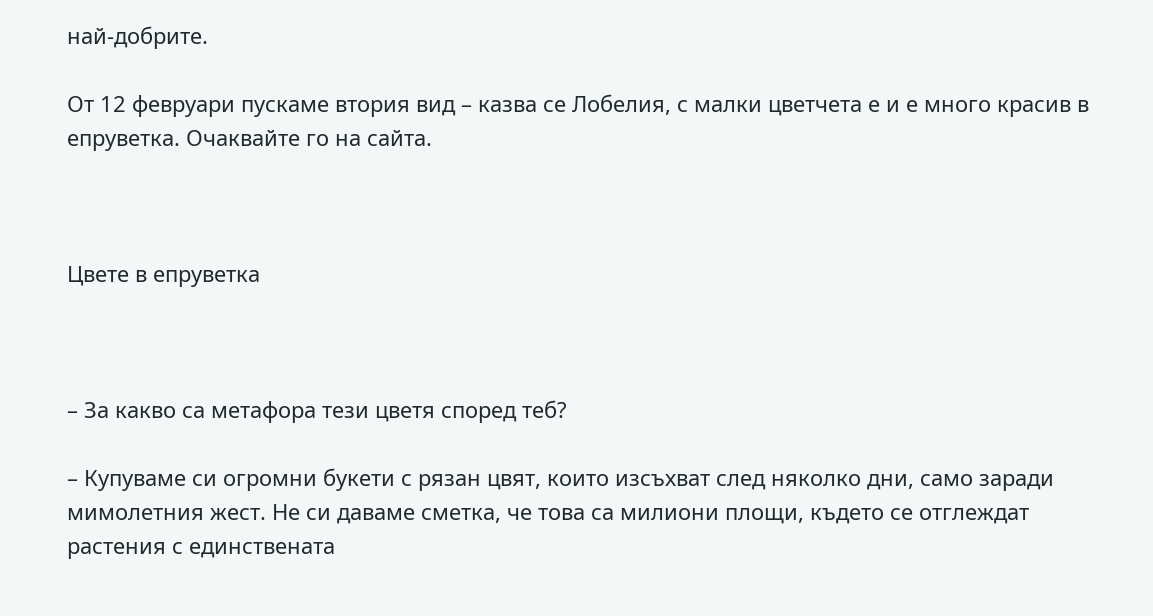най-добрите.

От 12 февруари пускаме втория вид – казва се Лобелия, с малки цветчета е и е много красив в епруветка. Очаквайте го на сайта.



Цвете в епруветка



– За какво са метафора тези цветя според теб?

– Купуваме си огромни букети с рязан цвят, които изсъхват след няколко дни, само заради мимолетния жест. Не си даваме сметка, че това са милиони площи, където се отглеждат растения с единствената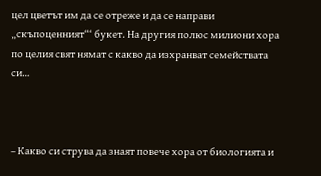цел цветът им да се отреже и да се направи „скъпоценният“‘ букет. На другия полюс милиони хора по целия свят нямат с какво да изхранват семействата си…



– Какво си струва да знаят повече хора от биологията и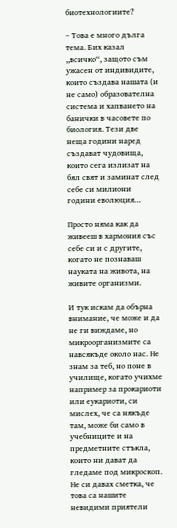биотехнологиите?

– Това е много дълга тема. Бих казал ,,всичко‘‘, защото съм ужасен от индивидите, които създава нашата (и не само) образователна система и хапването на банички в часовете по биология. Тези две неща години наред създават чудовища, които сега излизат на бял свят и заминат след себе си милиони години еволюция…

Просто няма как да живееш в хармония със себе си и с другите, когато не познаваш науката на живота, на живите организми.

И тук искам да обърна внимание, че може и да не ги виждаме, но микроорганизмите са навсякъде около нас. Не знам за теб, но поне в училище, когато учихме например за прокариоти или еукариоти, си мислех, че са някъде там, може би само в учебниците и на предметните стъкла, които ни дават да гледаме под микроскоп. Не си давах сметка, че това са нашите невидими приятели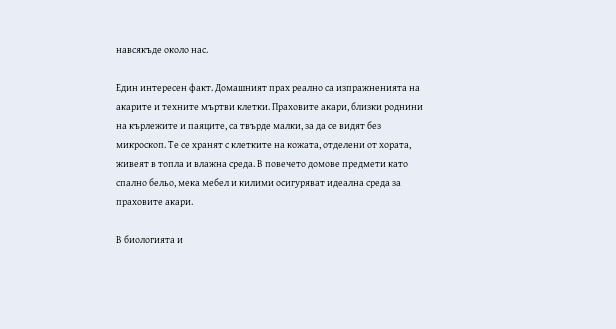навсякъде около нас.

Един интересен факт. Домашният прах реално са изпражненията на акарите и техните мъртви клетки. Праховите акари, близки роднини на кърлежите и паяците, са твърде малки, за да се видят без микроскоп. Те се хранят с клетките на кожата, отделени от хората, живеят в топла и влажна среда. В повечето домове предмети като спално бельо, мека мебел и килими осигуряват идеална среда за праховите акари.

В биологията и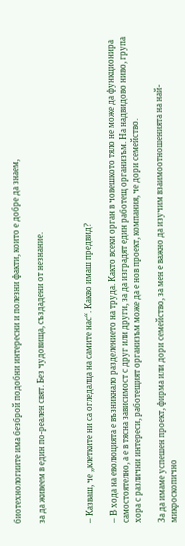биотехнологиите има безброй подобни интересни и полезни факти, които е добре да знаем,

за да живеем в един по-реален свят. Без чудовища, създадени от незнание.



– Казваш, че „клетките ни са огледалца на самите нас“. Какво имаш предвид?

– В хода на еволюцията е възникнало разделението на труда. Както всеки орган в човешкото тяло не може да функционира самостоятелно, а е в тясна зависимост с друг или други, за да изградят един работещ организъм. На надвидово ниво, група хора с различни интереси, работещият организъм може да е нов проект, компания, че дори семейство.

За да имаме успешен проект, фирма или дори семейство, за мен е важно да изучим взаимоотношенията на най-микроскопично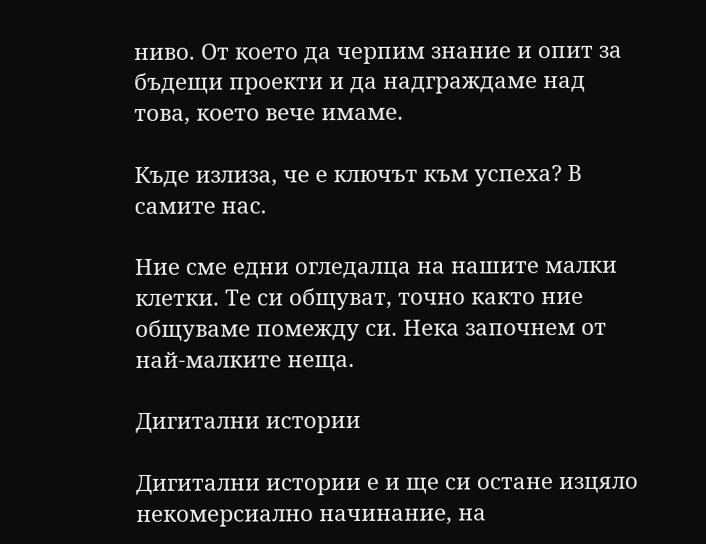ниво. От което да черпим знание и опит за бъдещи проекти и да надграждаме над това, което вече имаме.

Къде излиза, че е ключът към успеха? В самите нас.

Ние сме едни огледалца на нашите малки клетки. Те си общуват, точно както ние общуваме помежду си. Нека започнем от най-малките неща.

Дигитални истории

Дигитални истории е и ще си остане изцяло некомерсиално начинание, на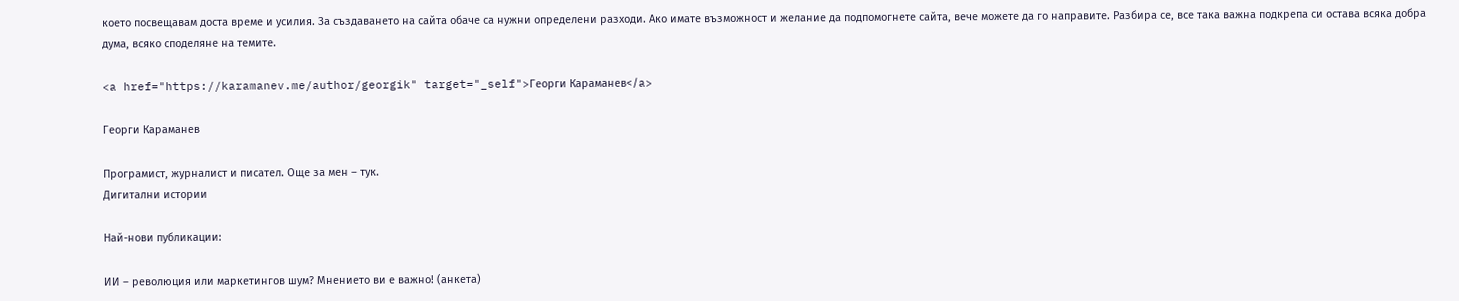което посвещавам доста време и усилия. За създаването на сайта обаче са нужни определени разходи. Ако имате възможност и желание да подпомогнете сайта, вече можете да го направите. Разбира се, все така важна подкрепа си остава всяка добра дума, всяко споделяне на темите.

<a href="https://karamanev.me/author/georgik" target="_self">Георги Караманев</a>

Георги Караманев

Програмист, журналист и писател. Още за мен – тук.
Дигитални истории

Най-нови публикации:

ИИ – революция или маркетингов шум? Мнението ви е важно! (анкета)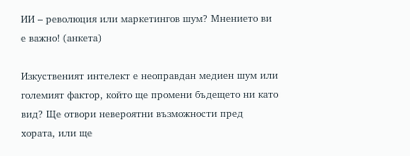ИИ – революция или маркетингов шум? Мнението ви е важно! (анкета)

Изкуственият интелект е неоправдан медиен шум или големият фактор, който ще промени бъдещето ни като вид? Ще отвори невероятни възможности пред хората, или ще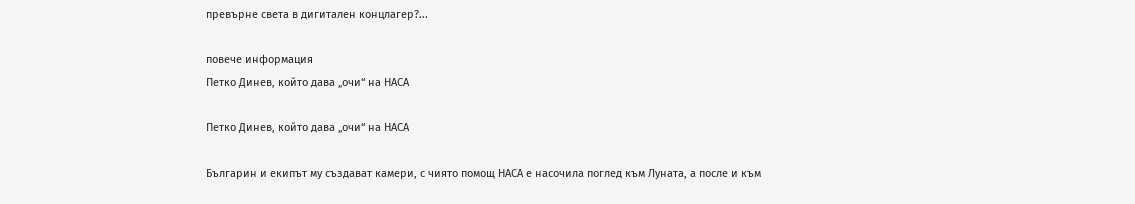превърне света в дигитален концлагер?...

повече информация
Петко Динев, който дава „очи“ на НАСА

Петко Динев, който дава „очи“ на НАСА

Българин и екипът му създават камери, с чиято помощ НАСА е насочила поглед към Луната, а после и към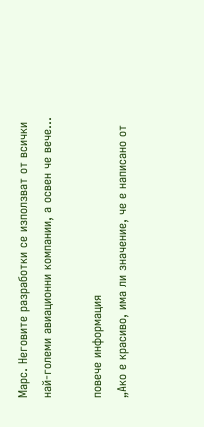Марс. Неговите разработки се използват от всички най-големи авиационни компании, а освен че вече...

повече информация
„Ако е красиво, има ли значение, че е написано от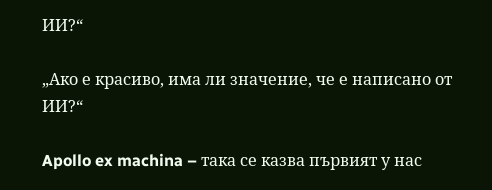ИИ?“

„Ако е красиво, има ли значение, че е написано от ИИ?“

Apollo ex machina – така се казва първият у нас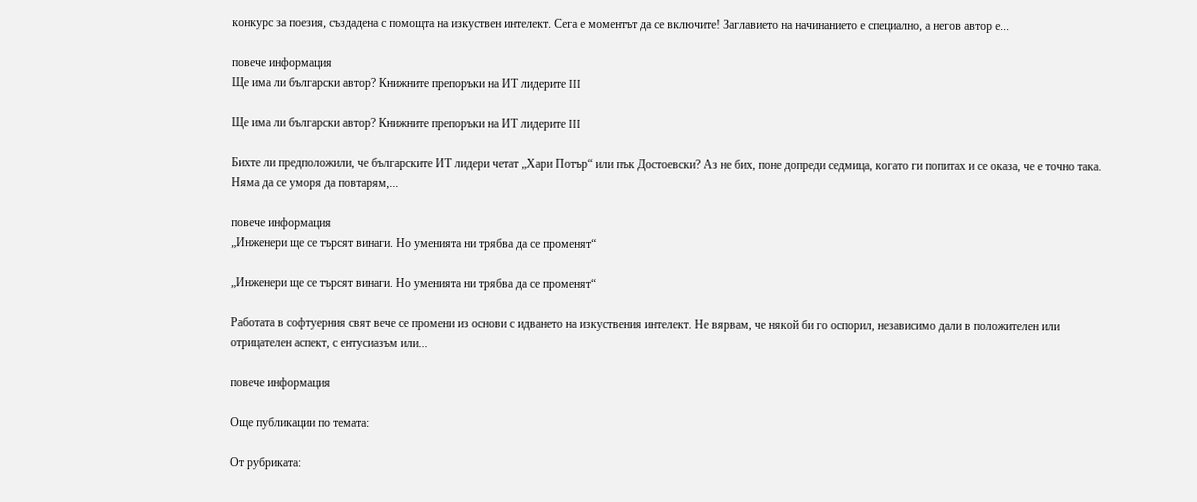конкурс за поезия, създадена с помощта на изкуствен интелект. Сега е моментът да се включите! Заглавието на начинанието е специално, а негов автор е...

повече информация
Ще има ли български автор? Книжните препоръки на ИТ лидерите III

Ще има ли български автор? Книжните препоръки на ИТ лидерите III

Бихте ли предположили, че българските ИТ лидери четат „Хари Потър“ или пък Достоевски? Аз не бих, поне допреди седмица, когато ги попитах и се оказа, че е точно така. Няма да се уморя да повтарям,...

повече информация
„Инженери ще се търсят винаги. Но уменията ни трябва да се променят“

„Инженери ще се търсят винаги. Но уменията ни трябва да се променят“

Работата в софтуерния свят вече се промени из основи с идването на изкуствения интелект. Не вярвам, че някой би го оспорил, независимо дали в положителен или отрицателен аспект, с ентусиазъм или...

повече информация

Още публикации по темата:

От рубриката: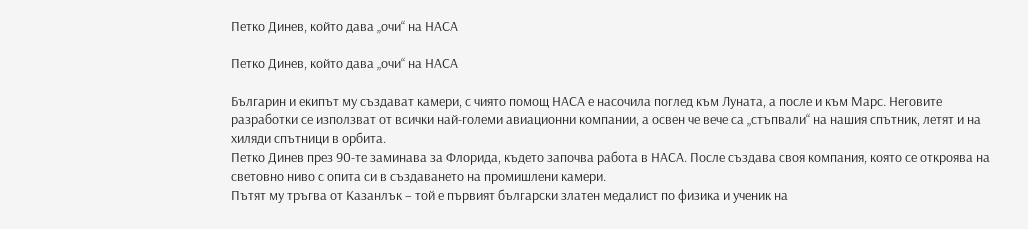Петко Динев, който дава „очи“ на НАСА

Петко Динев, който дава „очи“ на НАСА

Българин и екипът му създават камери, с чиято помощ НАСА е насочила поглед към Луната, а после и към Марс. Неговите разработки се използват от всички най-големи авиационни компании, а освен че вече са „стъпвали“ на нашия спътник, летят и на хиляди спътници в орбита.
Петко Динев през 90-те заминава за Флорида, където започва работа в НАСА. После създава своя компания, която се откроява на световно ниво с опита си в създаването на промишлени камери.
Пътят му тръгва от Казанлък – той е първият български златен медалист по физика и ученик на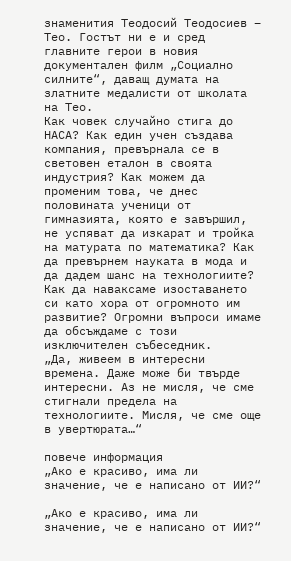знаменития Теодосий Теодосиев – Тео. Гостът ни е и сред главните герои в новия документален филм „Социално силните“, даващ думата на златните медалисти от школата на Тео.
Как човек случайно стига до НАСА? Как един учен създава компания, превърнала се в световен еталон в своята индустрия? Как можем да променим това, че днес половината ученици от гимназията, която е завършил, не успяват да изкарат и тройка на матурата по математика? Как да превърнем науката в мода и да дадем шанс на технологиите? Как да наваксаме изоставането си като хора от огромното им развитие? Огромни въпроси имаме да обсъждаме с този изключителен събеседник.
„Да, живеем в интересни времена. Даже може би твърде интересни. Аз не мисля, че сме стигнали предела на технологиите. Мисля, че сме още в увертюрата…“

повече информация
„Ако е красиво, има ли значение, че е написано от ИИ?“

„Ако е красиво, има ли значение, че е написано от ИИ?“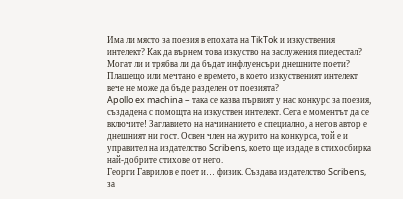Има ли място за поезия в епохата на TikTok и изкуствения интелект? Как да върнем това изкуство на заслужения пиедестал? Могат ли и трябва ли да бъдат инфлуенсъри днешните поети? Плашещо или мечтано е времето, в което изкуственият интелект вече не може да бъде разделен от поезията?
Apollo ex machina – така се казва първият у нас конкурс за поезия, създадена с помощта на изкуствен интелект. Сега е моментът да се включите! Заглавието на начинанието е специално, а негов автор е днешният ни гост. Освен член на журито на конкурса, той е и управител на издателство Scribens, което ще издаде в стихосбирка най-добрите стихове от него.
Георги Гаврилов е поет и… физик. Създава издателство Scribens, за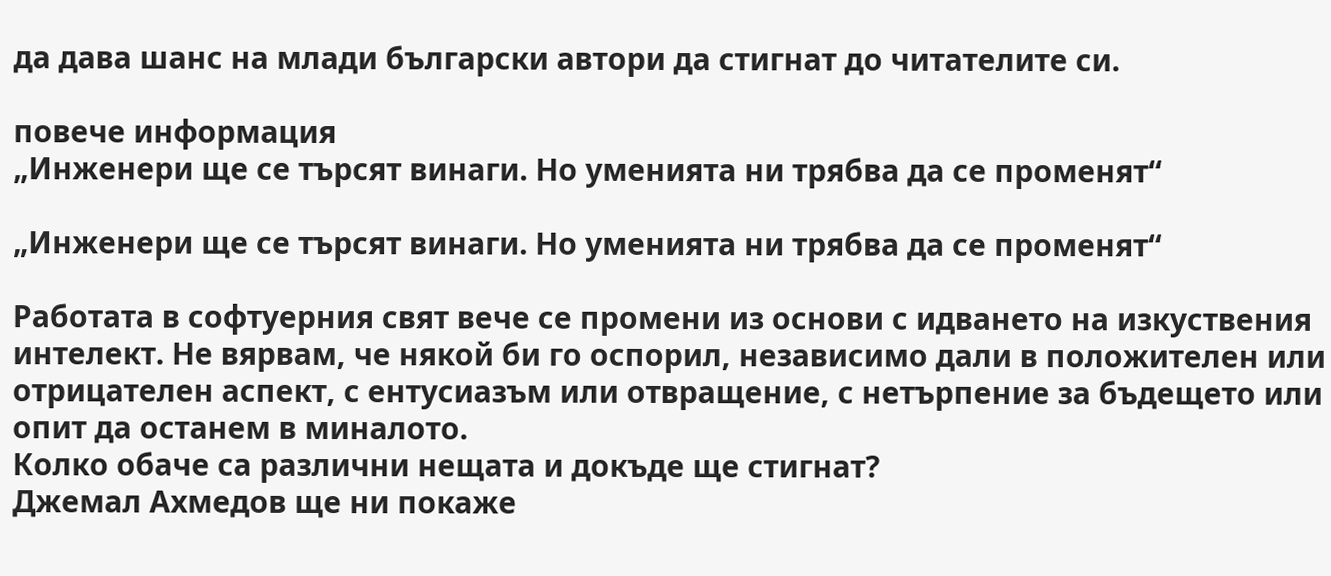да дава шанс на млади български автори да стигнат до читателите си.

повече информация
„Инженери ще се търсят винаги. Но уменията ни трябва да се променят“

„Инженери ще се търсят винаги. Но уменията ни трябва да се променят“

Работата в софтуерния свят вече се промени из основи с идването на изкуствения интелект. Не вярвам, че някой би го оспорил, независимо дали в положителен или отрицателен аспект, с ентусиазъм или отвращение, с нетърпение за бъдещето или опит да останем в миналото.
Колко обаче са различни нещата и докъде ще стигнат?
Джемал Ахмедов ще ни покаже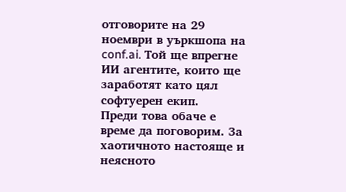отговорите на 29 ноември в уъркшопа на conf.ai. Той ще впрегне ИИ агентите, които ще заработят като цял софтуерен екип.
Преди това обаче е време да поговорим. За хаотичното настояще и неясното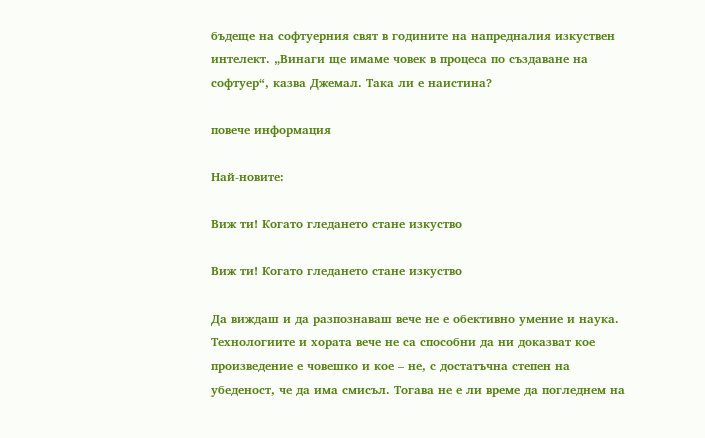бъдеще на софтуерния свят в годините на напредналия изкуствен интелект. „Винаги ще имаме човек в процеса по създаване на софтуер“, казва Джемал. Така ли е наистина?

повече информация

Най-новите:

Виж ти! Когато гледането стане изкуство

Виж ти! Когато гледането стане изкуство

Да виждаш и да разпознаваш вече не е обективно умение и наука. Технологиите и хората вече не са способни да ни доказват кое произведение е човешко и кое – не, с достатъчна степен на убеденост, че да има смисъл. Тогава не е ли време да погледнем на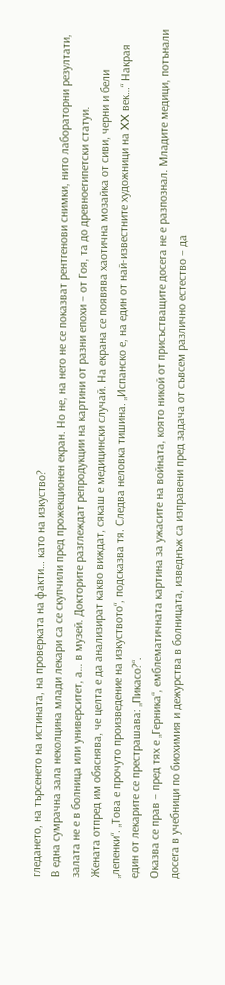гледането, на търсенето на истината, на проверката на факти… като на изкуство?
В една сумрачна зала неколцина млади лекари са се скупчили пред прожекционен екран. Но не, на него не се показват рентгенови снимки, нито лабораторни резултати, залата не е в болница или университет, а… в музей. Докторите разглеждат репродукции на картини от разни епохи – от Гоя, та до древноегипетски статуи.
Жената отпред им обяснява, че целта е да анализират какво виждат, сякаш е медицински случай. На екрана се появява хаотична мозайка от сиви, черни и бели „лепенки“. „Това е прочуто произведение на изкуството“, подсказва тя. Следва неловка тишина. „Испанско е, на един от най-известните художници на XX век…“ Накрая един от лекарите се престрашава: „Пикасо?“.
Оказва се прав – пред тях е „Герника“, емблематичната картина за ужасите на войната, която никой от присъстващите досега не е разпознал. Младите медици, потънали досега в учебници по биохимия и дежурства в болницата, изведнъж са изправени пред задача от съвсем различно естество – да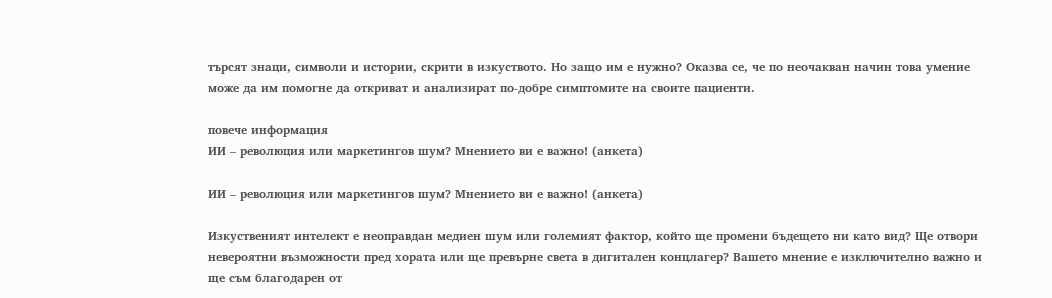търсят знаци, символи и истории, скрити в изкуството. Но защо им е нужно? Оказва се, че по неочакван начин това умение може да им помогне да откриват и анализират по-добре симптомите на своите пациенти.

повече информация
ИИ – революция или маркетингов шум? Мнението ви е важно! (анкета)

ИИ – революция или маркетингов шум? Мнението ви е важно! (анкета)

Изкуственият интелект е неоправдан медиен шум или големият фактор, който ще промени бъдещето ни като вид? Ще отвори невероятни възможности пред хората или ще превърне света в дигитален концлагер? Вашето мнение е изключително важно и ще съм благодарен от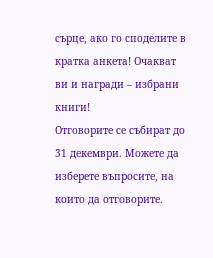сърце, ако го споделите в кратка анкета! Очакват ви и награди – избрани книги!
Отговорите се събират до 31 декември. Можете да изберете въпросите, на които да отговорите.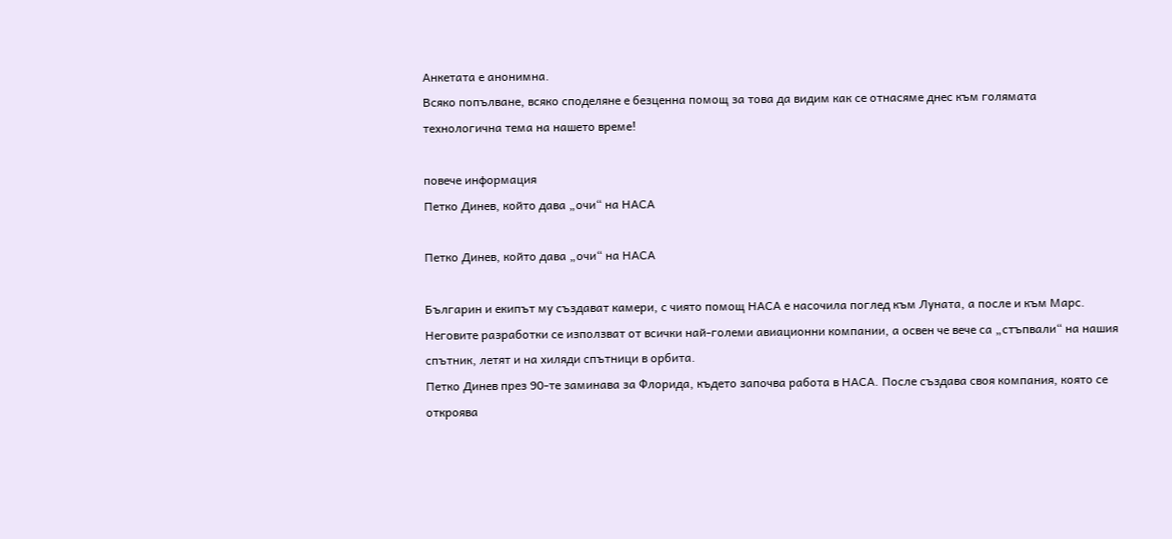Анкетата е анонимна.
Всяко попълване, всяко споделяне е безценна помощ за това да видим как се отнасяме днес към голямата технологична тема на нашето време!

повече информация
Петко Динев, който дава „очи“ на НАСА

Петко Динев, който дава „очи“ на НАСА

Българин и екипът му създават камери, с чиято помощ НАСА е насочила поглед към Луната, а после и към Марс. Неговите разработки се използват от всички най-големи авиационни компании, а освен че вече са „стъпвали“ на нашия спътник, летят и на хиляди спътници в орбита.
Петко Динев през 90-те заминава за Флорида, където започва работа в НАСА. После създава своя компания, която се откроява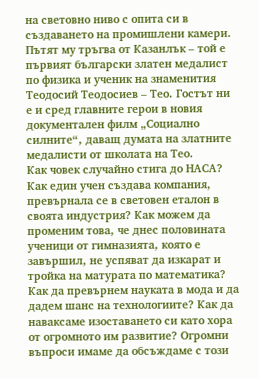на световно ниво с опита си в създаването на промишлени камери.
Пътят му тръгва от Казанлък – той е първият български златен медалист по физика и ученик на знаменития Теодосий Теодосиев – Тео. Гостът ни е и сред главните герои в новия документален филм „Социално силните“, даващ думата на златните медалисти от школата на Тео.
Как човек случайно стига до НАСА? Как един учен създава компания, превърнала се в световен еталон в своята индустрия? Как можем да променим това, че днес половината ученици от гимназията, която е завършил, не успяват да изкарат и тройка на матурата по математика? Как да превърнем науката в мода и да дадем шанс на технологиите? Как да наваксаме изоставането си като хора от огромното им развитие? Огромни въпроси имаме да обсъждаме с този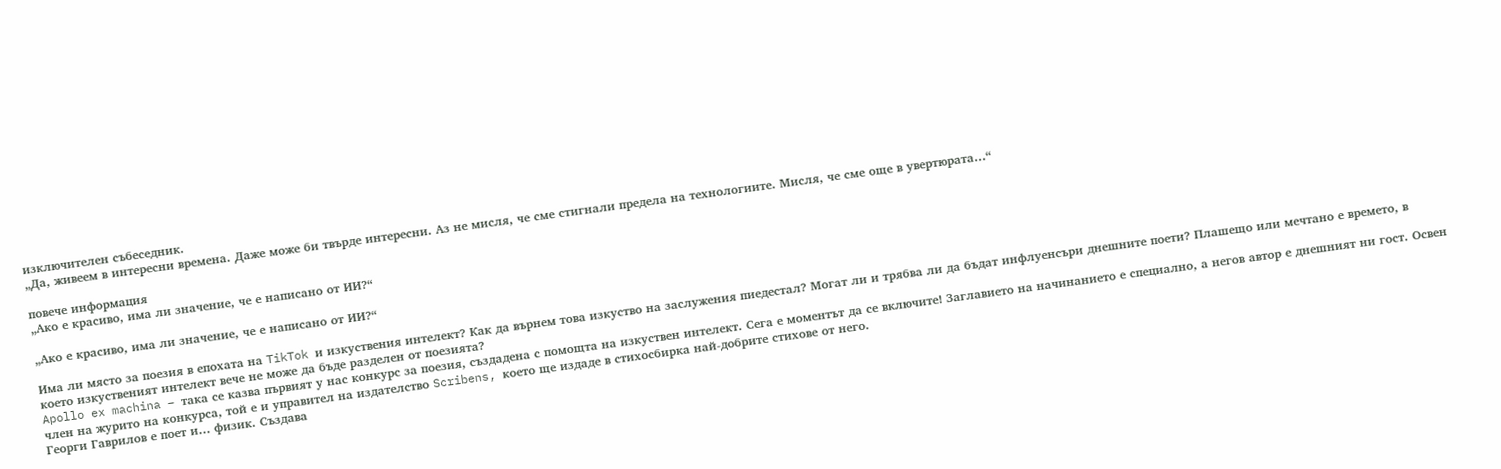изключителен събеседник.
„Да, живеем в интересни времена. Даже може би твърде интересни. Аз не мисля, че сме стигнали предела на технологиите. Мисля, че сме още в увертюрата…“

повече информация
„Ако е красиво, има ли значение, че е написано от ИИ?“

„Ако е красиво, има ли значение, че е написано от ИИ?“

Има ли място за поезия в епохата на TikTok и изкуствения интелект? Как да върнем това изкуство на заслужения пиедестал? Могат ли и трябва ли да бъдат инфлуенсъри днешните поети? Плашещо или мечтано е времето, в което изкуственият интелект вече не може да бъде разделен от поезията?
Apollo ex machina – така се казва първият у нас конкурс за поезия, създадена с помощта на изкуствен интелект. Сега е моментът да се включите! Заглавието на начинанието е специално, а негов автор е днешният ни гост. Освен член на журито на конкурса, той е и управител на издателство Scribens, което ще издаде в стихосбирка най-добрите стихове от него.
Георги Гаврилов е поет и… физик. Създава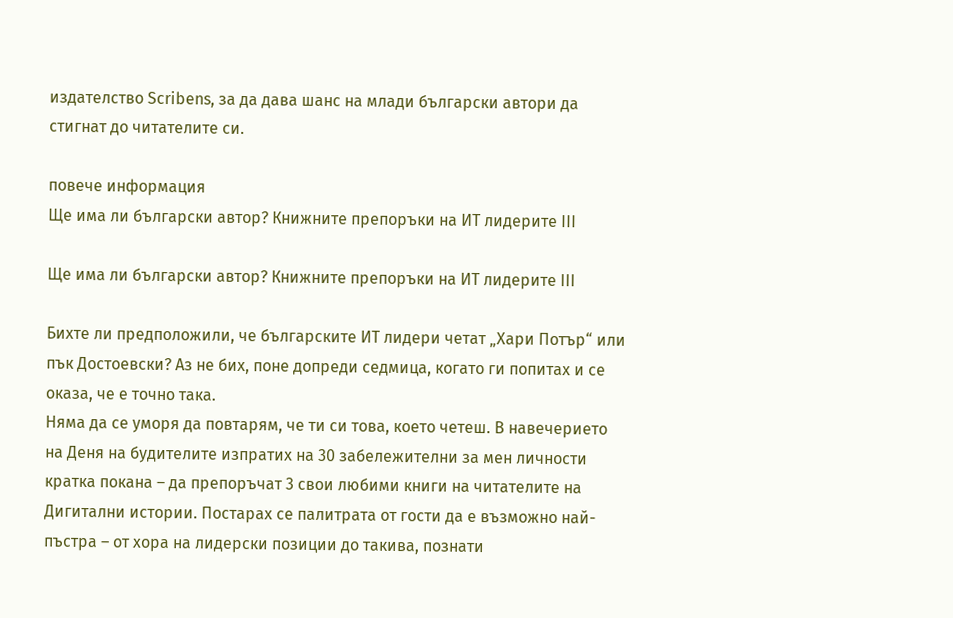издателство Scribens, за да дава шанс на млади български автори да стигнат до читателите си.

повече информация
Ще има ли български автор? Книжните препоръки на ИТ лидерите III

Ще има ли български автор? Книжните препоръки на ИТ лидерите III

Бихте ли предположили, че българските ИТ лидери четат „Хари Потър“ или пък Достоевски? Аз не бих, поне допреди седмица, когато ги попитах и се оказа, че е точно така.
Няма да се уморя да повтарям, че ти си това, което четеш. В навечерието на Деня на будителите изпратих на 30 забележителни за мен личности кратка покана – да препоръчат 3 свои любими книги на читателите на Дигитални истории. Постарах се палитрата от гости да е възможно най-пъстра – от хора на лидерски позиции до такива, познати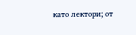като лектори; от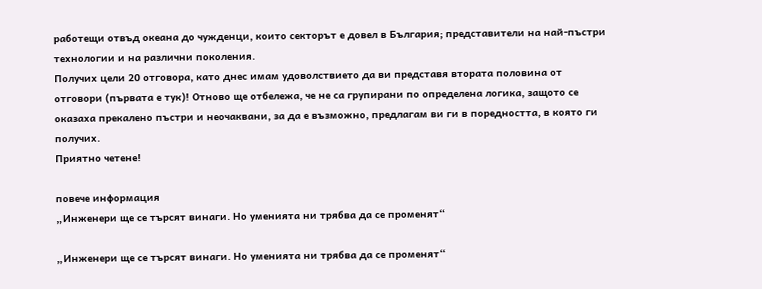работещи отвъд океана до чужденци, които секторът е довел в България; представители на най-пъстри технологии и на различни поколения.
Получих цели 20 отговора, като днес имам удоволствието да ви представя втората половина от отговори (първата е тук)! Отново ще отбележа, че не са групирани по определена логика, защото се оказаха прекалено пъстри и неочаквани, за да е възможно, предлагам ви ги в поредността, в която ги получих.
Приятно четене!

повече информация
„Инженери ще се търсят винаги. Но уменията ни трябва да се променят“

„Инженери ще се търсят винаги. Но уменията ни трябва да се променят“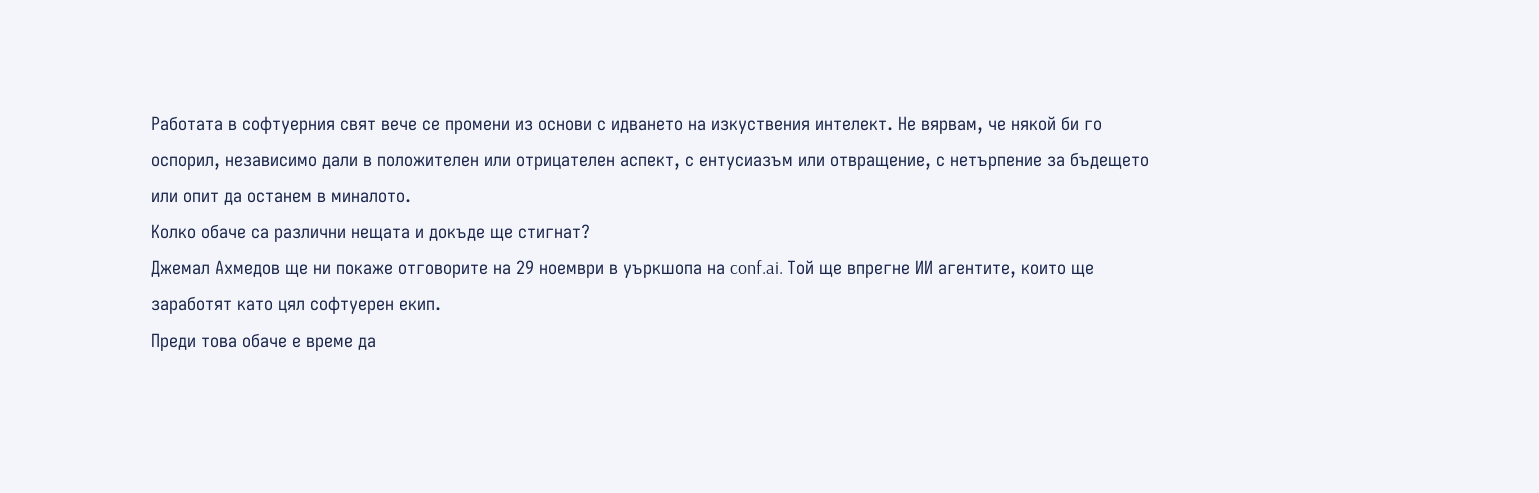Работата в софтуерния свят вече се промени из основи с идването на изкуствения интелект. Не вярвам, че някой би го оспорил, независимо дали в положителен или отрицателен аспект, с ентусиазъм или отвращение, с нетърпение за бъдещето или опит да останем в миналото.
Колко обаче са различни нещата и докъде ще стигнат?
Джемал Ахмедов ще ни покаже отговорите на 29 ноември в уъркшопа на conf.ai. Той ще впрегне ИИ агентите, които ще заработят като цял софтуерен екип.
Преди това обаче е време да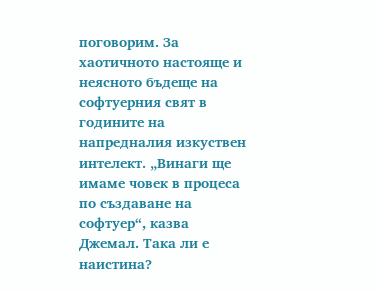поговорим. За хаотичното настояще и неясното бъдеще на софтуерния свят в годините на напредналия изкуствен интелект. „Винаги ще имаме човек в процеса по създаване на софтуер“, казва Джемал. Така ли е наистина?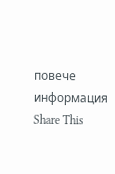повече информация
Share This